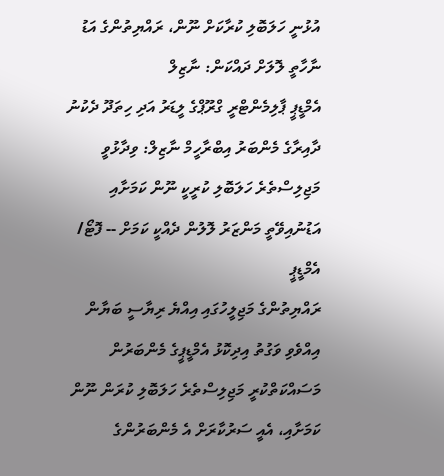އުޅުނީ ހަލަބޮލި ކުރާކަށް ނޫން، ރައްޔިތުންގެ އަޑު ނާހާތީ ލޮލަށް ދައްކަން: ނާޒިލް
އެމްޑީޕީ ޕާލިމެންޓްރީ ގްރޫޕްގެ ލީޑަރު އަދި ހިތަދޫ ދެކުނު ދާއިރާގެ މެންބަރު އިބްރާހީމް ނާޒިލް: ވިދާޅުވީ މަޖިލިސްތެރެ ހަލަބޮލި ކުރީކީ ނޫން ކަމަށާއި އަޑުނުއިވޭތީ މަންޒަރު ލޮލުން ދެއްކީ ކަމަށް -- ފޮޓޯ/ އެމްޑީޕީ
ރައްޔިތުންގެ މަޖިލީހުގައި އިއްޔެ ރިޔާސީ ބަޔާން އިއްވެވި ވަގުތު އިދިކޮޅު އެމްޑީޕީގެ މެންބަރުން މަސައްކަތްކުރީ މަޖިލިސްތެރެ ހަލަބޮލި ކުރަން ނޫން ކަމަށާއި، އެއީ ސަރުކާރަށް އެ މެންބަރުންގެ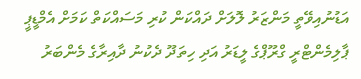އަޑުނުއިވޭތީ މަންޒަރު ލޮލަށް ދައްކަން ކުރި މަސައްކަތް ކަމަށް އެމްޑީޕީ ޕާލިމެންޓްރީ ގްރޫޕްގެ ލީޑަރު އަދި ހިތަދޫ ދެކުނު ދާއިރާގެ މެންބަރު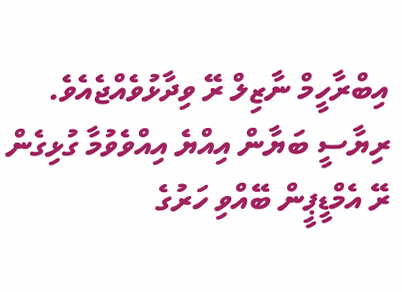އިބްރާހީމް ނާޒިލް ރޭ ވިދާޅުވެއްޖެއެވެ.
ރިޔާސީ ބަޔާން އިއްޔެ އިއްވެވުމާ ގުޅިގެން ރޭ އެމްޑީޕީން ބޭއްވި ހަރުގެ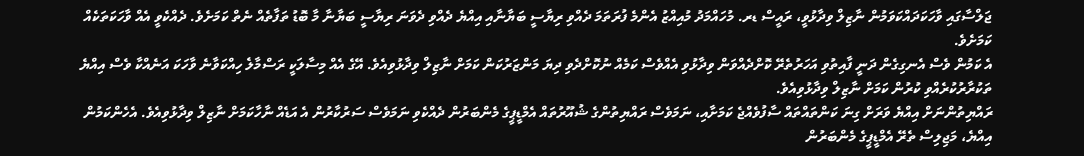ޖަލްސާގައި ވާހަކަދައްކަވަމުން ނާޒިލް ވިދާޅުވީ، ރައީސް ޑރ. މުހައްމަދު މުއިއްޒު އެންމެ ފުރަތަމަ ދެއްވި ރިޔާސީ ބަޔާނާއި އިއްޔެ ދެއްވި ދެވަނަ ރިޔާސީ ބަޔާނާ މާ ބޮޑު ތަފާތެއް ނެތް ކަމަށެވެ. ދެއްކެވީ އެއް ވާހަކަތަކެއް ކަމަށެވެ.
އެ ކަމުން ވެސް އެނގިގެން ދަނީ ފާއިތުވި އަހަރުތެރޭ ކޮށްދެއްވަން ވިދާޅުވި އެއްވެސް ކަމެއް ނުކޮށްދެވި ދިޔަ މަންޒަރުކަން ކަމަށް ނާޒިލް ވިދާޅުވިއެވެ. އޭގެ އެއް މިސާލަކީ ރަސްމާލެ ހިއްކަވާނެ ވާހަކަ އަނެއްކާ ވެސް އިއްޔެ ތަކުރާރުކުރެއްވި ކުރުން ކަމަށް ނާޒިލް ވިދާޅުވިއެވެ.
ރައްޔިތުންނަށް އިއްޔެ ވަރަށް ގިނަ ކަންތައްތައް ސާފުވެއްޖެ ކަމަށާއި، ނަމަވެސް ރައްޔިތުންގެ ޝުއޫރުތައް އެމްޑީޕީގެ މެންބަރުން ދެއްކެވި ނަމަވެސް ސަރުކާރުން އެ އަޑެއް ނާހާކަމަށް ނާޒިލް ވިދާޅުވިއެވެ. އެހެންކަމުން އިއްޔެ، މަޖިލިސް ތެރޭ އެމްޑީޕީގެ މެންބަރުން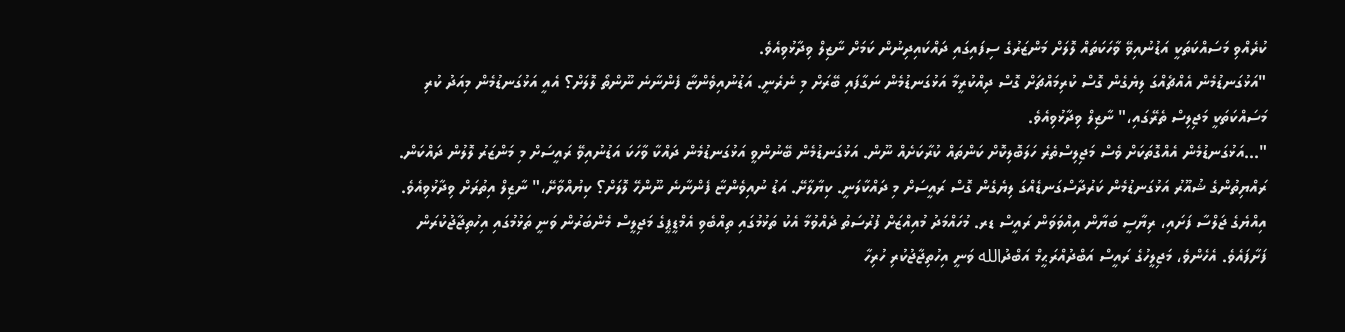ކުރެއްވި މަސައްކަތަކީ އަޑުނުއިވޭ ވާހަކަތައް ލޮލަށް މަންޒަރުގެ ސިފައިގައި ދައްކައިދިނުން ކަމަށް ނާޒިލް ވިދާޅުވިއެވެ.
"އަޅުގަނޑުމެން އެއްޗެއްގަ ލިޔެގެން ގޮސް ކުރިމައްޗަށް ގޮސް ދިއްކުރީމާ އަޅުގަނޑުމެން ނަގާފައި ބޭރަށް މި ނެރެނީ. އަޑުނުއިވެންޏާ ފެންނާނެ ނޫންތޯ ލޮލަށް؟ އެއީ އަޅުގަނޑުމެން މިއަދު ކުރި މަސައްކަތަކީ މަޖިލިސް ތެރޭގައި،" ނާޒިލް ވިދާޅުވިއެވެ.
"...އަޅުގަނޑުމެން އެއްގޮތަކަށް ވެސް މަޖިލިސްތެރެ ހަލަބޮލިކޮށް ކަންތައް ކުރާކަށެއް ނޫން. އަޅުގަނޑުމެން ބޭނުންވީ އަޅުގަނޑުމެން ދައްކާ ވާހަކަ އަޑުނުއިވޭ ރައީސަށް މި މަންޒަރު ލޮލުން ދައްކަން. ރައްޔިތުންގެ ޝުއޫރު އަޅުގަނޑުމެން ކަރުދާސްގަނޑެއްގަ ލިޔެގެން ގޮސް ރައީސަށް މި ދައްކާލަނީ. ކިޔާލާށޭ. އަޑު ނުއިވެންޏާ ފެންނާނެ ނޫންހޭ ލޮލަށް؟ ކިޔުއްވާށޭ،" ނާޒިލް އިތުރަށް ވިދާޅުވިއެވެ.
އިއްޔެގެ ޖަލްސާ ފަށައި، ރިޔާސީ ބަޔާން އިއްވަވަން ރައީސް ޑރ. މުހައްމަދު މުއިއްޒަށް ފުރުސަތު ދެއްވުމާ އެކު ތަޅުމުގައި ތިއްބެވި އެމްޑީޕީގެ މަޖިލީސް މެންބަރުން ވަނީ ތަޅުމުގައި އިހުތިޖާޖުކުރަން ފަށާފައެވެ. އެހެންވެ، މަޖިލީހުގެ ރައީސް އަބްދުއްރަޙީމް އަބްދުالله ވަނީ އިހުތިޖާޖުކުރި ހުރިހާ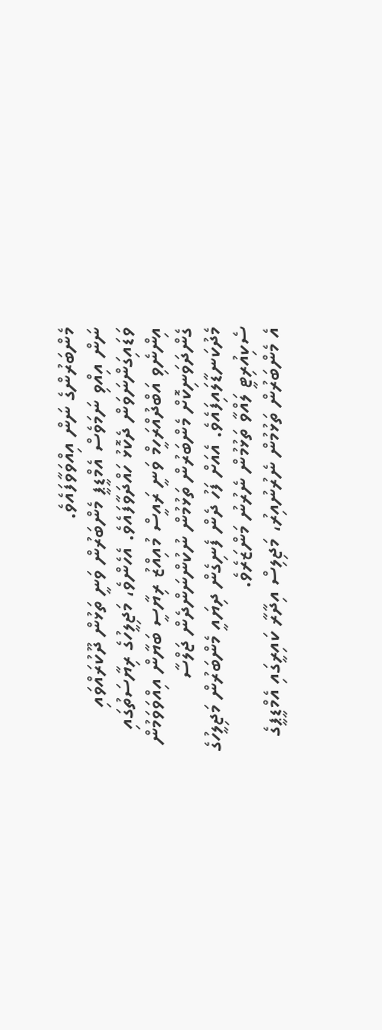މެންބަރުންގެ ނަން އިއްވަވާފައެވެ.
ނަން އިއްވި ނަމަވެސް އެމްޑީޕީ މެންބަރުން ވަނީ ތަޅުން ދޫކުރައްވައި ވަޑައިގަންނަވަން ދެކޮޅު ހައްދަވާފައެވެ. އެހެންވެ، މަޖިލީހުގެ ރިޔާސަތުގައި އިންނެވި އަބްދުއްރަހީމް ވަނީ ރައީސް މުއިއްޒު ރިޔާސީ ބަޔާން އިއްވަވަމުން ގެންދަވަނިކޮށް މެންބަރުން ތަޅުމުން ނުކުންނަންދެން ޖަލްސާ މެދުކަނޑާލައިފައެވެ. އެއަށް ފަހު ދެން ފެނިގެން ދިޔައީ މެންބަރުން މަޖިލީހުގެ ސެކިއުރިޓީ ލައްވާ ތަޅުމުން ނެރުނު މަންޒަރެވެ.
އެ މެންބަރުން ތަޅުމުން ނެރުނުއިރު، މަޖިލިސް އިދާރާ ކައިރީގައި އެމްޑީޕީގެ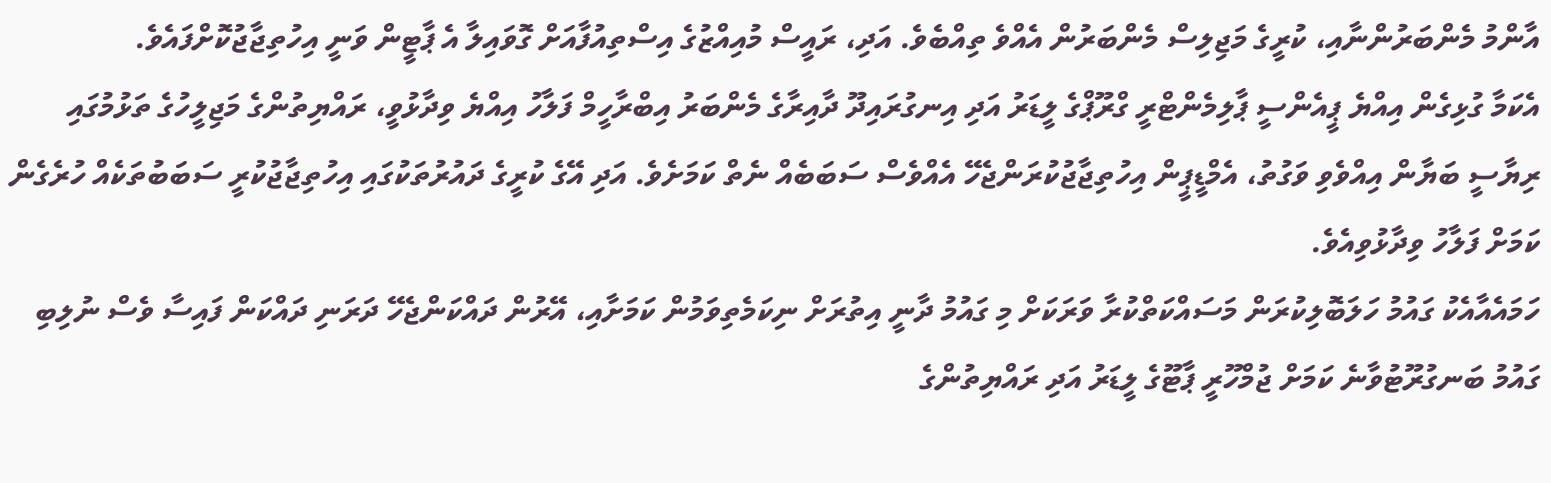އާންމު މެންބަރުންނާއި، ކުރީގެ މަޖިލިސް މެންބަރުން އެއްވެ ތިއްބެވެ. އަދި، ރައީސް މުއިއްޒުގެ އިސްތިއުފާއަށް ގޮވައިލާ އެ ޕާޓީން ވަނީ އިހުތިޖާޖުކޮށްފައެވެ.
އެކަމާ ގުޅިގެން އިއްޔެ ޕީއެންސީ ޕާލިމެންޓްރީ ގްރޫޕްގެ ލީޑަރު އަދި އިނގުރައިދޫ ދާއިރާގެ މެންބަރު އިބްރާހީމް ފަލާހު އިއްޔެ ވިދާޅުވީ، ރައްޔިތުންގެ މަޖިލީހުގެ ތަޅުމުގައި ރިޔާސީ ބަޔާން އިއްވެވި ވަގުތު، އެމްޑީޕީން އިހުތިޖާޖުކުރަންޖެހޭ އެއްވެސް ސަބަބެއް ނެތް ކަމަށެވެ. އަދި އޭގެ ކުރީގެ ދައުރުތަކުގައި އިހުތިޖާޖުކުރީ ސަބަބުތަކެއް ހުރެގެން ކަމަށް ފަލާހު ވިދާޅުވިއެވެ.
ހަމައެއާއެކު ގައުމު ހަލަބޮލިކުރަން މަސައްކަތްކުރާ ވަރަކަށް މި ގައުމު ދާނީ އިތުރަށް ނިކަމެތިވަމުން ކަމަށާއި، އޭރުން ދައްކަންޖެހޭ ދަރަނި ދައްކަން ފައިސާ ވެސް ނުލިބި ގައުމު ބަނގުރޫޓުވާނެ ކަމަށް ޖުމްހޫރީ ޕާޓޫގެ ލީޑަރު އަދި ރައްޔިތުންގެ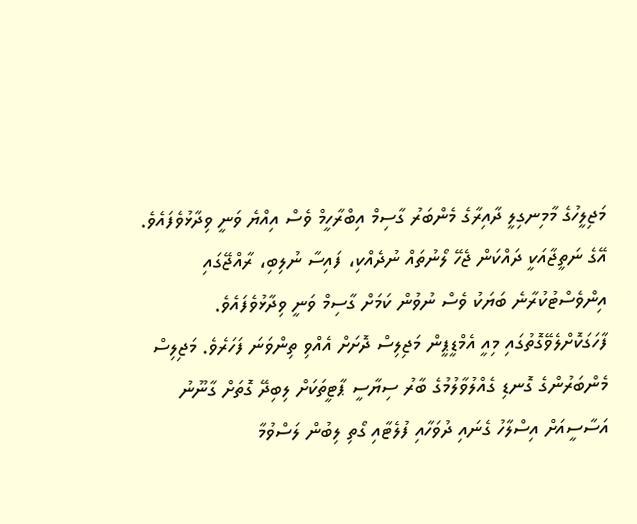މަޖިލީހުގެ މާމިނގިލީ ދާއިރާގެ މެންބަރު ގާސިމް އިބްރާހީމް ވެސް އިއްޔެ ވަނީ ވިދާޅުވެފައެވެ. އޭގެ ނަތީޖާއަކީ ދައްކަން ޖެހޭ ލޯނުތައް ނުދެއްކި، ފައިސާ ނުލިބި، ރާއްޖޭގައި އިންވެސްޓުކުރާނެ ބަޔަކު ވެސް ނުވުން ކަމަށް ގާސިމް ވަނީ ވިދާޅުވެފައެވެ.
ފާހަގަކޮށްލެވޭގޮތުގައި މިއީ އެމްޑީޕީން މަޖިލިސް ދޮށަށް އެއްވި ތިންވަނަ ފަހަރެވެ. މަޖިލިސް މެންބަރުންގެ ގޮނޑި ގެއްލުވާލުމުގެ ބާރު ސިޔާސީ ޕާޓީތަކަށް ލިބިދޭ ގޮތަށް ގާނޫނު އަސާސީއަށް އިސްލާހު ގެނައި ދުވަހާއި ފުލެޓާއި ގޯތި ލިބުން ލަސްވުމާ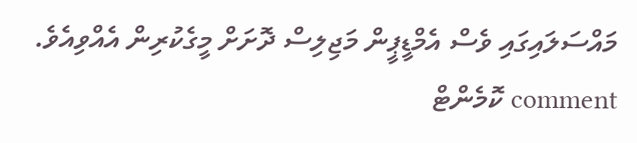މައްސަލައިގައި ވެސް އެމްޑީޕީން މަޖިލިސް ދޮށަށް މީގެކުރިން އެއްވިއެވެ.
comment ކޮމެންޓް